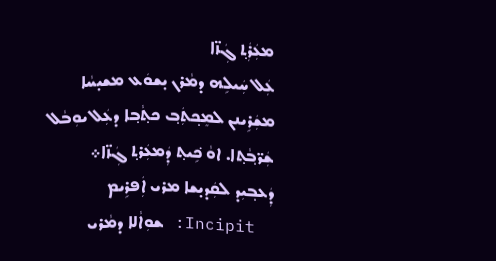ܡܥܲܪܲܬ݂ ܓܲܙ̈ܐ
ܥܲܠ ܚܲܝܠܹܗ ܕܡܵܪܢ ܝ̣ܫܘܿܥ ܡܫܝ̣ܚܵܐ ܡܫܲܪܹܝܢܢ ܠܡܸܟ݂ܬܲܒ݂ ܟܬ݂ܵܒ݂ܐ ܕܥܲܠ ܝܘܼܒܵܠ ܫܲܪ̈ܒ݂ܵܬ݂ܐ. ܐܘܵ ܟܹ݁ܝܬ݂ ܕܲܡܥܲܪܬ݂ ܓܲܙ̈ܐ܀ ܕܲܥܒ݂ܝܼܕ ܠܩܲܕܝ̣ܫܐ ܡܪܝ ܐܲܦܪܹܝܡ
  Incipit: ܫܘܼܐܵܠܐ ܕܡܵܪܝ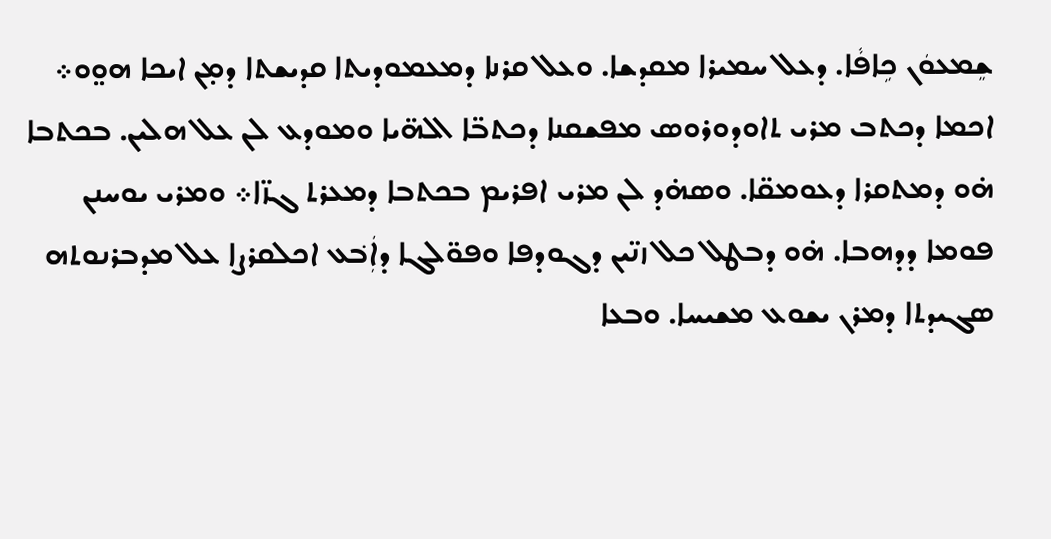ܫܸܡܥܘܿܢ ܟܹܐܦܵܐ. ܕܥܠ ܚܡܝܪܐ ܡܩܕܫܐ. ܘܥܠ ܩܪܢܐ ܕܡܥܡܘܕܝܬܐ ܩܕܝܫܬܐ ܕܡ̣ܢ ܐܝܟܐ ܗܘ̤ܘ܀ ܐܟܡܐ ܕܟܬܒ ܡܪܝ ܬܐܘܕܘܪܘܣ ܡܦܫܩܢܐ ܕܟܬܒ̈ܐ ܐܠܗ̈ܝܐ ܘܡܘܕܥ ܠܢ ܥܠ ܗܠܝܢ. ܒܟܬܒܐ ܗ̇ܘ ܕܡܬܩܪܐ ܕܥܘܡܩ̈ܐ. ܘܣܗ̇ܕ ܠܢ ܡܪܝ ܐܦܪܝܡ ܒܟܬܒܐ ܕܡܥܪܬ ܓܙ̈ܐ܀ ܘܡܪܝ ܝܘܚܢܢ ܦܘܡܐ ܕܕܗܒܐ. ܗ̇ܘ ܕܒܛܠ ܟܠ ܙܢ̈ܝܢ ܕܓܘܕܦܐ ܘܦܘ̈ܠܓܐ ܕܐܲܒ݁ܥ ܐܟܠܩܪܨܐ ܥܠ ܡܕܒܪܢܘܬܗ ܣܓܝܕܬܐ ܕܡܪܢ ܝܫܘܥ ܡܫܝܚܐ. ܘܒܥܐ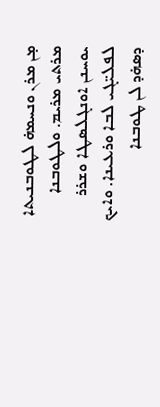ܡ̣ܢ ܡܪܢ ܘܢܚܡܗ̇ ܠܛܘܒܢܝܬܐ ܡܪܬܝ ܡܪܝܡ. ܘܠܛܘܒܢܐ ܝܘܚܢܢ ܐܘܢܓܠܣܛܐ ܘܫܪܪ ܠܦܠܝ̈ܓܝ ܠܒܐ ܘܪܥܝܢܐ. ܘܐܝܟ ܕܣܗ̇ܕ ܠܢ ܛܘܒܢܐ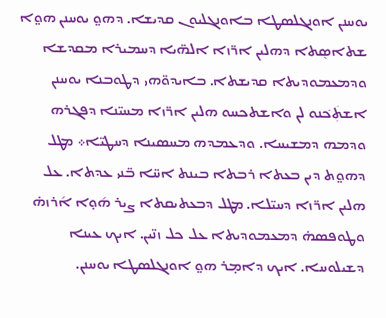ܝܘܚܢܢ ܐܘܢܓܠܣܛܐ ܒܐܘܢܓܠܝܘܢ ܩܕܝܫܐ. ܕܗܘ̤ ܝܘܚܢܢ ܗܘ̤ܐ ܫܬܐܣ݈ܬܐ ܕܗܠܝܢ ܐܪ̈ܙܐ ܐܠܗ̈ܝܐ ܕܚܡܝܪܐ ܡܩܕܫܐ ܘܕܡܥܡܘܕܝܬܐ ܩܕܝܫܬܐ. ܒܐܝܕܘ̈ܗܝ ܕܛܘܒܢܐ ܝܘܚܢܢ ܐܫܬܲܟ݁ܢܘ ܠܢ ܘܐܫܬܟܚܘ ܗܠܝܢ ܐܪ̈ܙܐ ܡܚܝ̈ܢܐ ܕܦܓܪܗ ܘܕܡܗ ܕܡܫܝܚܐ. ܘܕܥܡܕܗ ܡܚܣܝܢܐ ܕܚܛܝ̈ܐ܀ ܡܛܠ ܕܗܘ̤ܬ ܕܝܢ ܒܥܬܐ ܪܒܬܐ ܒܝܢܬ ܐܚ̈ܐ ܒ̈ܢܝ ܥܕܬܐ. ܥܠ ܗܠܝܢ ܐܪ̈ܙܐ ܕܚܝ̈ܠܐ. ܡܛܠ ܕܒܥܬܝܩܬܐ ܨܝܪ ܗ݇ܘ̣ܐ ܐ݇ܪܙܗ̇ ܘܛܘܦܣܗ̇ ܕܡܥܡܘܕܝܬܐ ܥܠ ܟܠ ܙܢ̈ܝܢ. ܐܝܟ ܥܝܢܐ ܕܫܝܠܘܚܐ. ܐܝܟ ܕܐܡ̣ܪ ܗܘ̤ ܐܘܢܓܠܣܛܐ ܝܘܚܢܢ.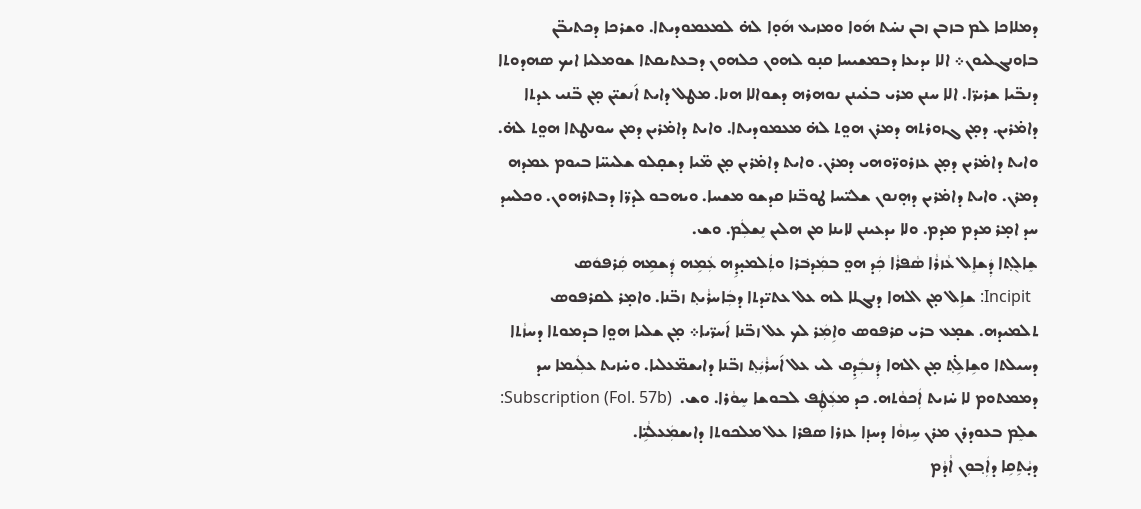ܕܡܠܐܟܐ ܠܡ ܒܙܒܢ ܙܒܢ ܢܚ̇ܬ ܗ݇ܘܐ ܘܡܙܝܥ ܗ݇ܘ̣ܐ ܠܗ̇ ܠܡܥܡܘܕܝܬܐ. ܘܫܪܟܐ ܕܟܬܝܒ̈ܢ ܒܐܘܢܓܠܝܘܢ܀ ܐܠܐ ܝܕܝܥܐ ܕܒܡܫܝܚܐ ܩܢ̣ܘ ܠܗܘܢ ܟܠܗܘܢ ܕܒܥܬܝܩܬܐ ܫܘܡܠܝܐ ܐܝܟ ܣܗܕܘܬܐ ܕܢܒ̈ܝܐ ܫܪܝܪ̈ܐ. ܐܠܐ ܚܢܢ ܡܪܝ ܒܥ̇ܝܢܢ ܢܘܗܪܗ ܕܫܘܐܠܐ ܗܢܐ. ܡܛܠ ܕܐܝܬ ܐ݇ܢܫܝ̈ܢ ܡ̣ܢ ܒ̈ܢܝ ܥܕܬܐ ܕܐܡ̇ܪܝܢ. ܕܡ̣ܢ ܓܙܘܪܬܗ ܕܡܪܢ ܗܘ̤ܬ ܠܗ̇ ܡܥܡܘܕܝܬܐ. ܘܐܝܬ ܕܐܡ̇ܪܝܢ ܕܡܢ ܚܘܢܛܬܐ ܗܘ̤ܬ ܠܗ̇. ܘܐܝܬ ܕܐܡ̇ܪܝܢ ܕܡ̣ܢ ܥܙܪܘܪ̈ܘܗܝ ܕܡܪܢ. ܘܐܝܬ ܕܐܡ̇ܪܝܢ ܡ̣ܢ ܡ̈ܝܐ ܕܫܩ̣ܠܘ ܫܠܝܚ̈ܐ ܒܝܘܡ ܥܡܕܗ ܕܡܪܢ. ܘܐܝܬ ܕܐܡ̇ܪܝܢ ܕܗ̣ܢܘܢ ܫܠܝ̈ܚܐ ܛܘܒ̈ܢܐ ܩܕܫܘ ܡܫܚܐ. ܘܝܗܒܘ ܠܕܪ̈ܐ ܕܒܬܪܗܘܢ. ܘܟܠܚܕ ܚܕ ܐܡ̣ܪ ܡܕܡ ܡܕܡ. ܘܠܐ ܝܕܥܝܢܢ ܠܐܝܢܐ ܡܢ ܗܠܝܢ ܢܸܫܠܲܡ. ܘܫ.
ܫܸܐܠ݈ܬ݂ܐ ܕܲܫܐܸܠ ܥܵܙܪܵܐ ܣܵܦܪܵܐ ܟܲܕ ܗܘ̤ ܒܡܲܕܒ݁ܪܐ ܘܬܲܠܡܝ̣ܕܹܗ ܥܲܡܹܗ ܕܲܫܡܹܗ ܩܲܪܦܘܿܣ
  Incipit: ܫܐܹܠ ܡ̣ܢ ܐܠܗܐ ܕܢܓܠܐ ܠܗ ܥܠ ܥܬܝ̈ܕܬܐ ܕܒܲܐܚܪܵܝܬ݂ ܙܒ̈ܢܐ. ܘܐܡ̣ܪ ܠܩܪܦܘܣ ܬܠܡܝܕܗ. ܫܡ̣ܥ ܒܪܝ ܩܪܦܘܣ ܘܐܹܡܲܪ ܠܟ ܥܠ ܙܒ̈ܢܐ ܐ݇ܚܪ̈ܝܐ܀ ܡ̣ܢ ܫܠܝܐ ܗܘ̤ܐ ܒܕܡܘܬܐ ܕܚܙܵܬܐ ܕܚܝܠܬܐ ܘܫܹܐܠܹ̇ܬ݂ ܡ̣ܢ ܐܠܗܐ ܕܲܢܒܲܕܹܩ ܠܝ ܥܠ ܐ݇ܚܪܵܝܲܬ݂ ܙܒ̈ܢܐ ܕܐܝܫܡ̈ܥܠܝܐ. ܘܚ̇ܙܝܬ ܥܠܲܝܡܐ ܚܕ ܕܡܡܬܘܡ ܠܐ ܚ̇ܙܝܬ ܐܲܟܘܵܬܗ. ܟܕ ܡܥܲܛܲܦ ܠܒܘܫܐ ܚܸܘܵܪܐ. ܘܫ.  Subscription (Fol. 57b): ܫܠܸܡ ܒܥܘܕܪܢ ܡܪܢ ܚܹܙܘܵܐ ܕܚܙ̣ܐ ܥܙܪܐ ܣܦܪܐ ܥܠ ܡܠܟܘܬܐ ܕܐܝܫܡܲܥܠܵܝܹ̈ܐ.
ܕܝ̣ܵܬܹܩܹܐ ܕܐܲܒ݂ܘܼܢ ܐܵܕܵܡ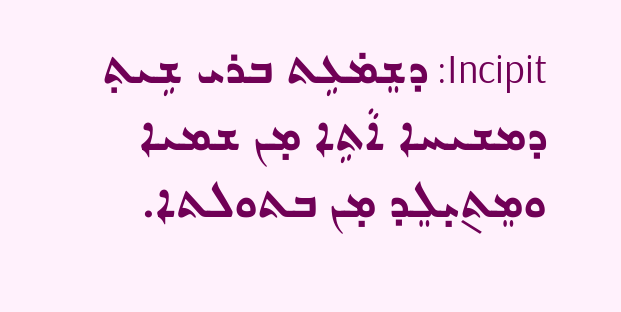Incipit: ܕܫܸܡ̇ܥܹܬ ܒܪܝ ܫܹܝܬ݂ ܕܡܫܝܚܐ ܐܵܬܹܐ ܡ̣ܢ ܫܡܝܐ ܘܡܸܬ݈ܝ̣ܠܸܕ ܡ̣ܢ ܒܬܘܠܬܐ.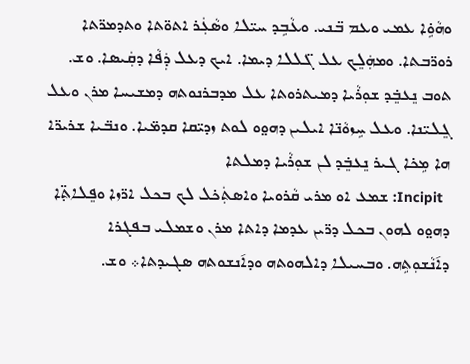ܘܗܵܘܹ̇ܐ ܥܡܝ ܘܥܡ ܒ̈ܢܝ. ܘܥܵܒܹܕ ܚܝ̈ܠܐ ܘܣܵܥܲܪ ܐܬܘ̈ܬܐ ܘܬܕܡܪ̈ܬܐ ܪܘܪ̈ܒܬܐ. ܘܡܗܲܠܸܟ ܥܠ ܓ̈ܠܠܐ ܕܝܡܐ. ܐܝܟ ܕܥܠ ܕܲܦܵܐ ܕܩܲܝܣܐ. ܘܫ.
ܬܘܒ ܢܸܥܒܸ݁ܕ ܫܘܼܪܵܝܐ ܕܡܝܬܪܘܬܐ ܥܠ ܡܕܒܪܢܘܬܗ ܕܡܫܝܚܐ ܡܪܢ ܘܥܠ ܓܸܠܝ̈ܢܐ. ܘܥܠ ܚܹܙܘܵܢ̈ܐ ܐܝܠܝܢ ܕܗܘ̤ܘ ܠܘܬ ܙܕܝ̈ܩܐ ܩܕܡ̈ܝܐ. ܘܢܒ̈ܝܐ ܫܪܝܪ̈ܐ ܗܐ ܡܹܟ݁ܐ ܓܝܪ ܢܸܥܒܸ݁ܕ ܠܢ ܫܘܼܪܵܝܐ ܕܡܠܬܐ
  Incipit: ܫܡܥ ܐܘ ܡܪܝ ܩܵܪܘܝܐ ܘܐܣܬܲܟ݁ܠ ܠܟ ܒܟܠ ܐܪ̈ܙܐ ܘܦܸܠܐܬ݂̈ܐ ܕܗܘ̤ܘ ܠܗܘܢ ܒܟܠ ܕܪ̈ܝܢ ܥܕܡܐ ܕܐܬܐ ܡܪܢ ܘܫܡܠܝ ܒܦܓܪܐ ܕܐ݇ܢܵܫܘܼܬܹܗ. ܘܒܚܝܠܐ ܕܐܠܗܘܬܗ ܘܕܐ݇ܢܫܘܬܗ ܣܓܝܕܬܐ܀ ܘܫ.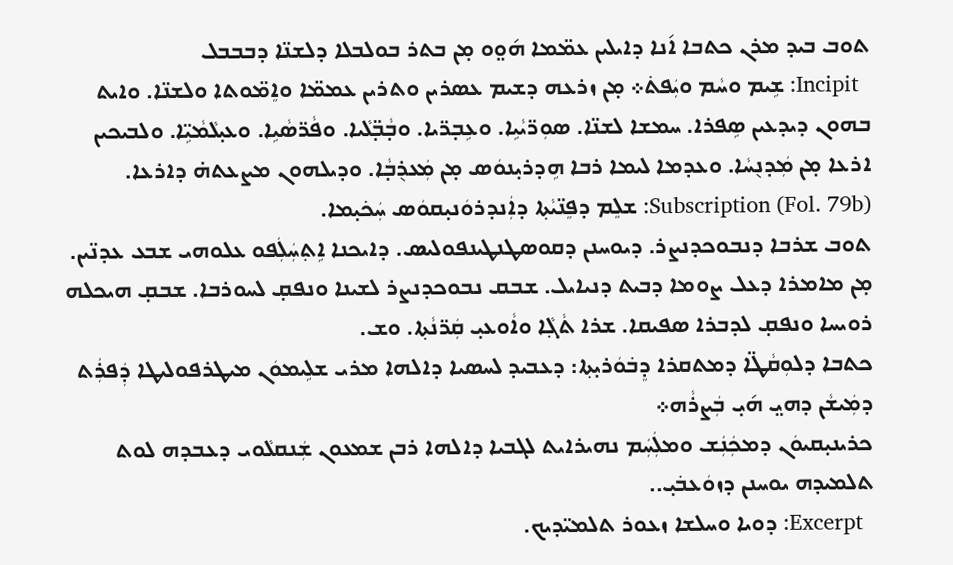ܬܘܒ ܒܝܕ ܡܪܢ ܟܬܒܐ ܐ݇ܢܐ ܕܐܝܠܝܢ ܥܡ̈ܡܐ ܗ݇ܘ̤ܘ ܡ̣ܢ ܒܬܪ ܒܘܠܒܠܐ ܕܠܫܢ̈ܐ ܕܒܒܒܠ
  Incipit: ܫܹܝܡ ܘܚܵܡ ܘܝܲܦܬ݁܀ ܡ̣ܢ ܙܪܥܗ ܕܫܝܡ ܥܣܪܝܢ ܘܬܪܝܢ ܥܡܡ̈ܐ ܘܐܸܡ̈ܘܬܐ ܘܠܫܢ̈ܐ. ܘܐܝܬ ܒܗܘܢ ܕܝܕܥܝܢ ܣܹܦܪܐ. ܚܡܫܐ ܠܫܢ̈ܐ. ܣܘܼܪ̈ܝܵܝܹܐ. ܘܥܹܒ̣ܪ̈ܝܐ. ܘܒ̣ܵܒ̣̈ܠܵܝܐ. ܘܦܵܪ̈ܣܵܝܹܐ. ܘܥܝ̣ܠܵܡܵܝܹ̈ܐ. ܘܠܒܝܟܝܢ ܐܪܥܐ ܡ̣ܢ ܡܲܕܢ݈ܚܵܐ. ܘܥܕܡܐ ܠܝܡܐ ܪܒܐ ܗܹܕܪܝ̣ܢܘܿܣ ܡ̣ܢ ܡܲܥܪ݈ܒ̣ܵܐ. ܘܕܝܠܗܘܢ ܡܨܥܬܗ̇ ܕܐܪܥܐ.  Subscription (Fol. 79b): ܫܠܸܡ ܕܦܸܢ̈ܝܵܬ݂ܐ ܕܐܲܢܕܪܘܿܢܝ̣ܩܘܿܣ ܚܲܟ݁ܝ̣ܡܐ.
ܬܘܒ ܫܪܒܐ ܕܢܒܘܟܕܢܨܪ. ܕܝܘܚܢܢ ܕܩܘܣܛܢܛܝܢܦܘܠܝܣ. ܕܐܝܟܢܐ ܐܹܬ݂ܚܲܠܲܦܘ ܥܠܘܗܝ ܫܒܥ ܥܕܢ̈ܝܢ. ܡ̣ܢ ܡܐܡܪܐ ܕܥܠ ܨܘܡܐ ܕܒܝܬ ܕܢܝܐܝܠ. ܫܒܩ ܢܒܘܟܕܢܨܪ ܠܫܝܢܐ ܘܢܦܩ̣ ܠܚܘܪܒܐ. ܫܒܩ̣ ܗܝܟܠܗ ܪܘܝܚܐ ܘܢܦܩ̣ ܠܕܒܪܐ ܣܦܝܩܐ. ܫܪܐ ܬܵܓ݂ܵܐ ܘܐܵܘܥܝ̣ ܩܲܪ̈ܢܵܬ݂ܐ. ܘܫ.
ܟܬܒܐ ܕܠܘܼܩܵܛ̈ܐ ܕܡܬܩܪܐ ܕܸܒ݁ܘܿܪܝ̣ܬ݂ܐ: ܕܥܒܝܕ ܠܚܣܝܐ ܕܐܠܗܐ ܡܪܝ ܫܠܹܝܡܘܿܢ ܡܝܛܪܦܘܠܝܛܐ ܕܲܦܪܲܬ ܕܡܲܝܫܵܢ ܕܗܝ̤ ܗ݇ܝ̣ ܒܲܨܪܵܗ܀
ܟܪܝܢܝ̣ܩܝܘܿܢ ܕܡܟܲܢܲܫ ܘܡܠܲܚܲܡ ܢܗܝܪܐܝܬ ܠܓܒܝܐ ܕܐܠܗܐ ܪܒܢ ܫܡܥܘܢ ܫܲܢܩܠܵܘܝ ܕܥܒܕܗ ܠܘܬ ܬܠܡܝܕܗ ܝܘܚܢܢ ܕܙܘܿܥܒ݁ܝ̣..
  Excerpt: ܕܘܝܐ ܘܚܠܫܐ ܙܥܘܪ ܬܠܡܝ̈ܕܝܟ.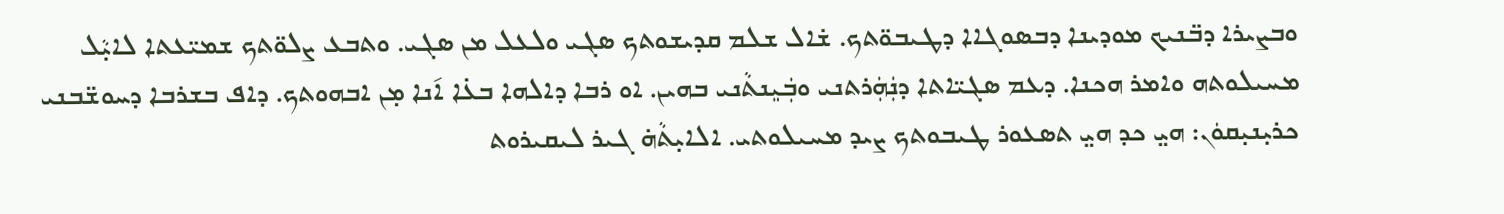ܘܒܨܝܪܐ ܕܒ̈ܢܝܟ ܡܘܕܝܢܐ ܕܒܣܘܓܐܐ ܕܛܝܒܘ̈ܬܟ. ܫ̇ܐܠ ܫܠܡ ܩܕܝܫܘܬܟ ܣܓܝ ܘܠܥܠ ܡܢ ܣܓܝ. ܘܬܒܥ ܨܠܘ̈ܬܟ ܫܡܝ̈ܥܬܐ ܠܐܝ̣ܵܠ ܡܚܝܠܘܬܗ ܘܐܡܪ ܗܟܢܐ. ܕܥܡ ܣܓܝ̈ܐܬܐ ܕܢܲܗܲܪܬܢܝ ܘܒܲܝܸܢܬܵܢܝ ܒܗܝܢ. ܐܘ ܪܒܐ ܕܐܠܗܐ ܒܥ̇ܐ ܐ݇ܢܐ ܡ̣ܢ ܐܒܗܘܬܟ. ܕܐܦ ܒܫܪܒܐ ܕܚܘܫ̈ܒܢܝ ܟܪܝ̣ܢܝ̣ܩܘܿܢ: ܗܝ̤ ܟܕ ܗܝ̤ ܬܣܥܘܪ ܛܝܒܘܬܟ ܨܝܕ ܡܚܝܠܘܬܝ. ܐܠܐܝ̣ܬܵܗ̇ ܓܝܪ ܠܝܩܝܪܘܬ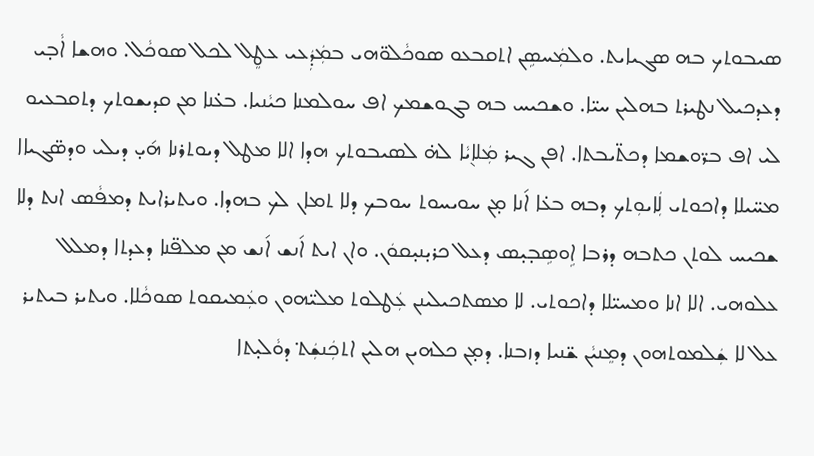ܣܝܒܘܬܟ ܒܗ ܣܓܝܐܝܬ. ܘܠܡܲܚܣܹܢ ܐܬܩܒܥܘ ܣܘܟܵܠܘ̈ܗܝ ܒܡܲܕܲܥܝ ܥܛܸܠ ܠܟܠ ܣܘܟܵܠ. ܘܗܫܐ ܐܵܒ̣ܝ ܕܥܕܟܝܠ ܢܛܝܪܬ ܒܗܠܝܢ ܚܝ̈ܐ. ܘܫܟܝܚ ܒܗ ܒܓܘܫܡܟ ܐܦ ܚܘܠܡܢܐ ܟܝܵܢܝܐ. ܒܥ̇ܢܐ ܡܢ ܩܕܝܫܘܬܟ ܕܬܩܒܥܝܘ ܠܝ ܐܦ ܒܪ̈ܘܫܡܐ ܕܟܬ̈ܝܒܬܐ. ܐܦܢ ܓܝܪ ܡܲܠܐ݈ܝܵܐ ܠܗ̇ ܠܣܝܒܘܬܟ ܗܕܐ ܐܠܐ ܡܛܠ ܕܝܘܬܪܢܐ ܗ݇ܝ̣ ܕܝܠܝ ܘܕܣ̈ܓܝܐܐ ܡܚ̈ܝܠܐ ܕܐܟܘܬܝ ܠܲܐܝܘܼܬܟ ܕܒܗ ܒܥ̇ܐ ܐ݇ܢܐ ܡ̣ܢ ܚܘܝܚܘܬ ܚܘܒܟ ܕܠܐ ܬܡܐܢ ܠܟ ܒܗܕܐ. ܘܝܬܝܪܐܝܬ ܕܡܦܵܣ ܐܢܬ ܕܠܐ ܫܟܝܚ ܠܘܬܢ ܟܬܒܗ ܕܪܒܐ ܐܹܘܣܹܒ̣ܝ̣ܣ ܕܥܠ ܟܪܝ̣ܢܝ̣ܩܘܿܢ. ܘܐܢ ܐܝܬ ܐ݇ܢܫ ܐ݇ܢܫ ܡܢ ܡܠܦ̈ܢܐ ܕܥܕܬܐ ܕܡܠܠ ܥܠܘܗܝ. ܐܠܐ ܐܢܐ ܘܡܚܝ̈ܠܐ ܕܐܟܘܬܝ. ܠܐ ܡܣܬܟܝܠܝܢܢ ܥܲܛܠܘܬ ܡܠܝ̈ܗܘܢ ܘܥܲܡܝܩܘܬ ܣܘܟܵܠܐ. ܘܝܬܝܪ ܒܝܬܝܪ ܥܠ ܠܐ ܫܲܠܡܘܬܗܘܢ ܕܡܸܢܝܵܢ ܫ̈ܢܝܐ ܕܙܒܢܐ. ܕܡ̣ܢ ܟܠܗܝܢ ܗܠܝܢ ܐܬܟܲܢܫܲܬ݀ ܕܘܵܠܝ̣ܬܐ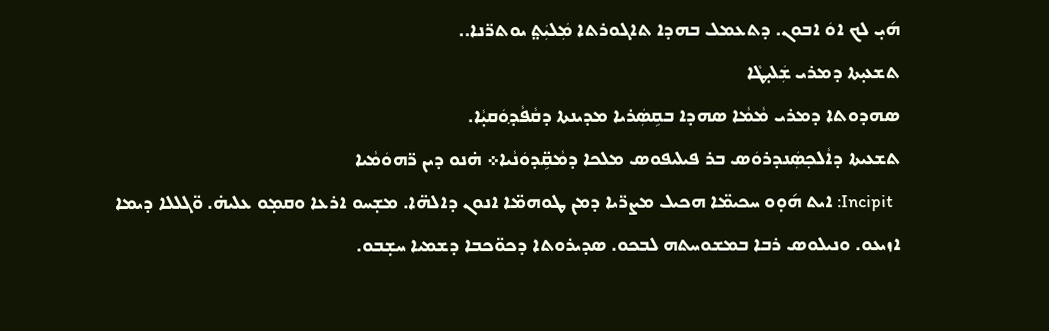ܗ݇ܝ̣ ܠܟ ܐܘܿ ܐܒܘܢ. ܕܬܥܡܠ ܒܗܕܐ ܬܐܓܘܪܬܐ ܡܲܠܝܲܬ݀ ܝܘܬܪ̈ܢܐ..
ܬܫܥܝ̣ܬܐ ܕܡܪܝ ܫܲܠܝ̣ܛܵܐ
ܣܗܕܘܬܐ ܕܡܪܝ ܡܵܡܵܐ ܣܗܕܐ ܒܩܹܣܲܪܝܐ ܡܕܝܢܬܐ ܕܩܵܦܵܕ݂ܘܿܩܝ̣ܵܐ.
ܬܫܥܝܬܐ ܕܐܵܠܟ݂ܣܲܢܕܪܘܿܣ ܒܪ ܦܝܠܝܦܘܣ ܡܠܟܐ ܕܡܵܩܹ̈ܕܘܿܢܵܝܐ܀ ܗ̇ܢܘ ܕܝܢ ܪ̈ܗܘܿܡܵܝܐ
  Incipit: ܐܝܬ ܗ݇ܘ̣ܘ ܚܟܝܡ̈ܐ ܗܟܝܠ ܡܨܪ̈ܝܐ ܕܡܢ ܛܘܗܡ̈ܐ ܐܢܘܢ ܕܐܠܗ̈ܐ. ܡܫ̣ܚܘ ܐܪܥܐ ܘܩܡ̣ܘ ܥܠܝܗ̇. ܘ̈ܓܠܠܐ ܕܝܡܐ ܐܙܝܥܘ. ܘܢܝܠܘܣ ܪܒܐ ܒܡܫܘܚܬܗ ܠܒܟܘ. ܣܕܝܪܘܬܐ ܕܟܘ̈ܟܒܐ ܕܫܡܝܐ ܚܫ̣ܒܘ.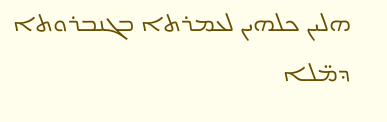ܗܠܝܢ ܟܠܗܝܢ ܠܥܡܪܬܐ ܒܓܢܒܪܘܬܐ ܕܡ̈ܠܐ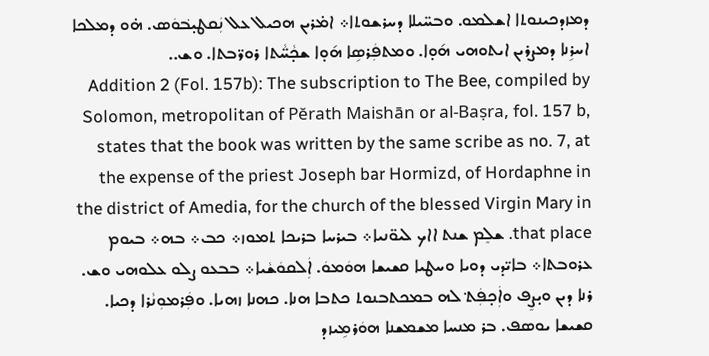ܕܡܙܕܟܝܢܘܬܐ ܐܫܠܡܘ. ܘܒܚ̈ܝܠܐ ܕܚܪܫܘܬܐ܀ ܐܡ̇ܪܝܢ ܗܟܝܠ ܥܠ ܢܲܩܛܝ̣ܒ݁ܘܿܣ. ܗ̇ܘ ܕܡܠܟܐ ܐܚܪܹܢܐ ܕܡܨܪܝܢ ܐܝܬܘܗܝ ܗ݇ܘ̣ܐ. ܘܡܬܦܲܪܣܹܐ ܗ݇ܘ̣ܐ ܫܟ̣ܵܚ̈ܵܬܐ ܪܘܪ̈ܒܬܐ. ܘܫ..
Addition 2 (Fol. 157b): The subscription to The Bee, compiled by Solomon, metropolitan of Pĕrath Maishān or al-Baṣra, fol. 157 b, states that the book was written by the same scribe as no. 7, at the expense of the priest Joseph bar Hormizd, of Hordaphne in the district of Amedia, for the church of the blessed Virgin Mary in that place. ܫܠܸܡ ܫܢܬ ܐܐܟ ܠܝܘ̈ܢܝܐ܀ ܒܝܪܚܐ ܒܪܝܟܐ ܬܡܘܙ܀ ܟܒ܀ ܒܗ܀ ܒܝܘܡ ܥܪܘܒܬܐ܀ ܒܐܝ̈ܕܝ ܕܘܝܐ ܘܚܛܝܐ ܩܫܝܫܐ ܗܘܿܡܘܿ. ܐܲܠܩܘܿܫܵܝܐ܀ ܒܒܥܘ ܨܠܘ ܥܠܘܗܝ ܘܫ. ܪܢܐ ܕܝܢ ܘܝ̣ܨܸܦ ܘܐܲܟ̣ܦܲܬ݀ ܠܗ ܒܡܟܬܒܢܘܬ ܟܬܒܐ ܗܢܐ. ܟܗܢܐ ܙܗܝܐ. ܘܦܲܪܡܘܼܢܵܪܐ ܕܟܝܐ. ܩܫܝܫܐ ܝܘܣܦ. ܒܪ ܡܢܚܐ ܡܫܡܫܢܐ ܗܘܿܪܡܹܝܙܕ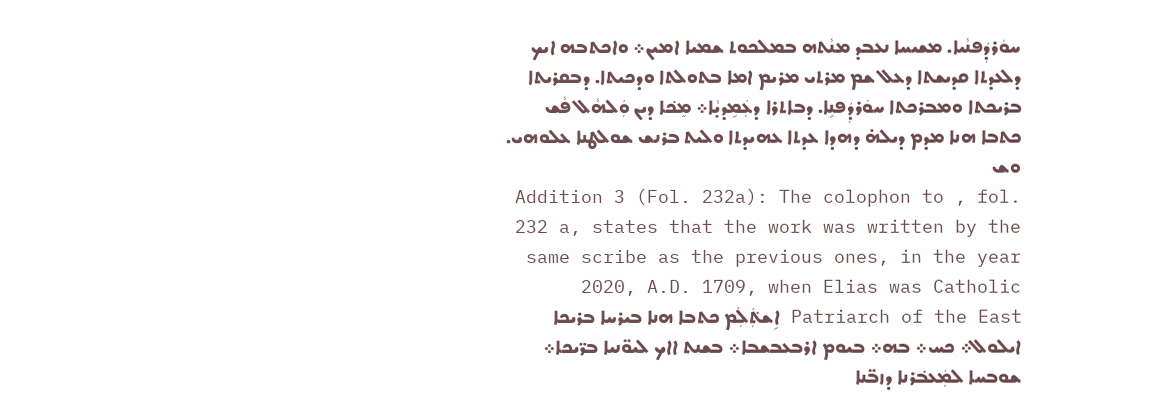ܚܘܿܪܕܲܦܢܵܝܐ. ܡܫܝܚܐ ܢܥܒܕ ܡܢܵܬܗ ܒܡܠܟܘܬ ܫܡܝܐ ܐܡܝܢ܀ ܘܐܟܬܒܗ ܐܝܟ ܕܠܥܕܬܐ ܩܕܝܫܬܐ ܕܥܠ ܫܡ ܡܪܬܝ ܡܪܝܡ ܐܡܐ ܒܬܘܠܬܐ ܘܕܟܝܬܐ. ܕܒܩܪܝܬܐ ܒܪܝܟܬܐ ܘܡܒܪܟܬܐ ܚܘܿܪܕܲܦܢܹܐ. ܕܒܐܬܪܐ ܕܥܲܡܹܕܝ̣ܵܐ܀ ܡܸܟ݁ܐ ܕܝܢ ܘܲܠܗܵܠ ܦܵܫ ܟܬܒܐ ܗܢܐ ܡܕܡ ܕܝܠܗ̇ ܕܗܕܐ ܥܕܬܐ ܥܗܝܕܬܐ ܘܠܝܬ ܒܪܢܫ ܫܘܠܛܢܐ ܥܠܘܗܝ. ܘܫ
Addition 3 (Fol. 232a): The colophon to , fol. 232 a, states that the work was written by the same scribe as the previous ones, in the year 2020, A.D. 1709, when Elias was Catholic Patriarch of the East ܐܹܫܬ݁ܲܠܲܡ ܟܬܒܐ ܗܢܐ ܒܝܪܚܐ ܒܪܝܟܐ ܐܝܠܘܠ܀ ܟܚ܀ ܒܗ܀ ܒܝܘܡ ܐܪܒܥܒܫܒܐ܀ ܒܫܢܬ ܐܐܟ ܠܝܘ̈ܢܝܐ ܒܪ̈ܝܟܐ܀ ܫܘܒܚܐ ܠܡܲܥܒ݁ܪܢܐ ܕܙܒ̈ܢܐ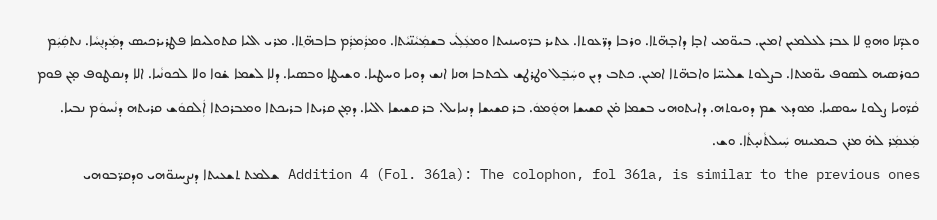ܘܥܕ̈ܢܐ ܘܗܘ̤ ܠܐ ܥܒܪ ܠܥܠܡܝܢ ܐܡܝܢ. ܒܝܘ̈ܡܝ ܐܒ̣ܐ ܕܐܒ̣ܗ̈ܬܐ. ܘܪܒܐ ܕܪ̈ܥܘܬܐ. ܥܬܝܪ ܒܪ̈ܘܚܢܝܬܐ ܘܡܥܲܠܲܝ ܒܫܡܲܝܵܢ̈ܝܵܬܐ. ܘܡܪܲܡܪܲܡ ܒܐܒܗ̈ܬ݂ܐ. ܡܪܝ ܐܠܝܐ ܩܬܘܠܝܩܐ ܦܛܪܝܪܟܝܣ ܕܡܲܕܢ݈ܚܵܐ. ܢܬܩܲܝܲܡ ܟܘܪܣܝܗ ܠܣܘܦ ܝܘ̈ܡܬܐ. ܒܨܠܘܬ ܫܠܝܚ̈ܐ ܘܐܒܗ̈ܬܐ ܐܡܝܢ. ܟܬܒ ܕܝܢ ܘܚܲܒܸ݁ܠ ܘܛܪܛܫ ܠܟܬܒܐ ܗܢܐ ܐܢܫ ܕܘܝܐ ܘܚܛܝܐ. ܘܫܝܛܐ ܘܒܣܝܐ. ܕܠܐ ܠܫܡܐ ܫ̇ܘܐ ܘܠܐ ܠܟܘܢܵܝܐ. ܐܠܐ ܕܢܩܛܘܦ ܡ̣ܢ ܦܘܡ ܩܵܪ̈ܘܝܐ ܨܠܘܬ ܚܘܣܝܐ. ܡܘܕܥ ܫܡ ܕܘܝܘܬܗ. ܕܐܝܬܘܗܝ ܒܫܡܐ ܡ̇ܢ ܩܫܝܫܐ ܗܘ݈ܿܡܘܿ. ܒܪ ܩܫܝܫܐ ܕܢܝܐܝܠ. ܒܪ ܩܫܝܫܐ ܐܠܝܐ. ܕܡ̣ܢ ܩܪܝܬܐ ܒܪܝܟܬܐ ܘܡܒܪܟܬܐ ܐܲܠܩܘܿܫ ܩܪܝܬܗ ܕܢܵܚܘܿܡ ܢܒܝܐ. ܡܲܥܡܲܪ ܠܗ̇ ܡܪܢ ܒܝܡܝܢܗ ܚܲܝܠܬܵܢܝ̣ܬܵܐ. ܘܫ.
Addition 4 (Fol. 361a): The colophon, fol 361a, is similar to the previous ones ܫܠܡܬ ܬܫܥܝܬܐ ܕܢܨܚܢܘ̈ܗܝ ܘܕܩܪ̈ܒܘܗܝ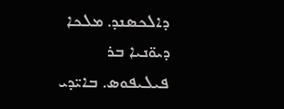ܕܐܠܟܣܢܕ. ܡܠܟܐ ܕܝܘ̈ܢܝܐ ܒܪ ܦܝܠܝܦܘܣ. ܒܐܝ̈ܕܝ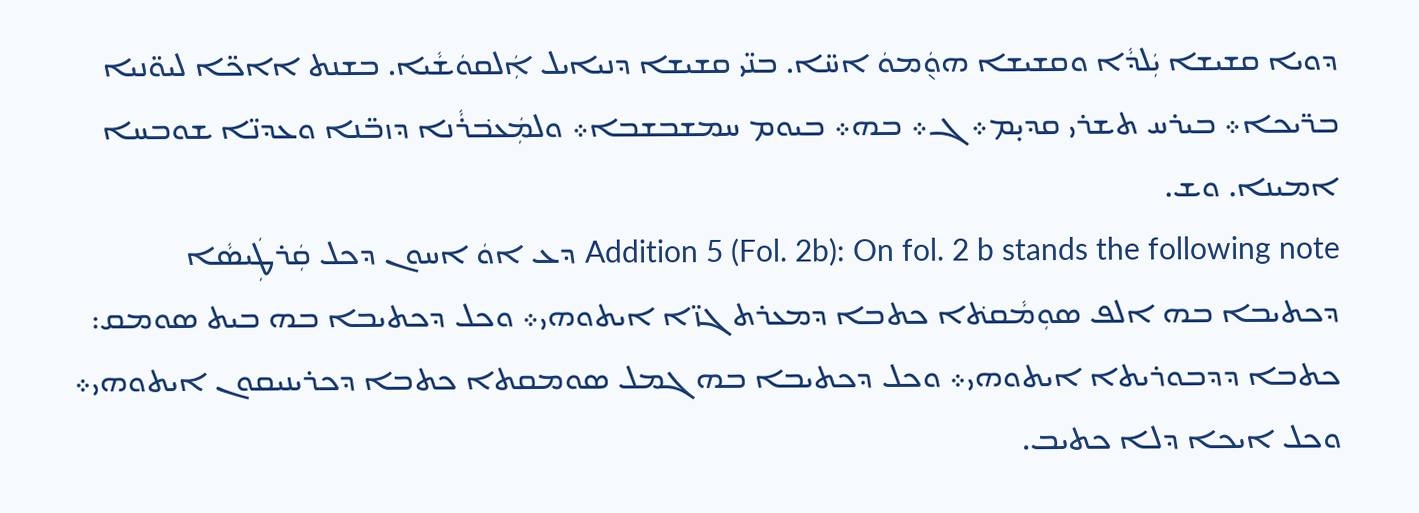ܕܘܝܐ ܩܫܝܫܐ ܝܲܠܕܵܐ ܘܩܫܝܫܐ ܗܘ݈ܿܡܘܿ ܐܚ̈ܐ. ܒܢ̈ܝ ܩܫܝܫܐ ܕܢܝܐܝܠ ܐܲܠܩܘܿܫܵܝܐ. ܒܫܢܬ ܐܐܟ̈ܐ ܠܝܘ̈ܢܝܐ ܒܪ̈ܝܟܐ܀ ܒܝܪܚ ܬܫܪܝ ܩܕܝ̣ܡ܀ ܓ܀ ܒܗ܀ ܒܝܘܡ ܚܡܫܒܫܒܐ܀ ܘܠܡܲܥܒ݁ܪܵܢܐ ܕܙܒ̈ܢܐ ܘܥܕܢ̈ܐ ܫܘܒܚܐ ܐܡܝܢܐ. ܘܫ.
Addition 5 (Fol. 2b): On fol. 2 b stands the following note ܕܥ ܐܘܿ ܐܚܘܢ ܕܟܠ ܩܲܪܛܲܝܣܵܐ ܕܟܬܝܒܐ ܒܗ ܐܠܦ ܣܘܼܡܵܩܬ݁ܐ ܟܬܒܐ ܕܡܥܪܬ ܓܙ̈ܐ ܐܝܬܘܗܝ܀ ܘܟܠ ܕܟܬܝܒܐ ܒܗ ܒܝܬ ܣܘܡܩ: ܟܬܒܐ ܕܕܒܘܪܝܬܐ ܐܝܬܘܗܝ܀ ܘܟܠ ܕܟܬܝܒܐ ܒܗ ܓܡܠ ܣܘܡܩܬܐ ܟܬܒܐ ܕܟܪܝܢܝܩܘܢ ܐܝܬܘܗܝ܀ ܘܟܠ ܐܝܟܐ ܕܠܐ ܟܬܝܒ.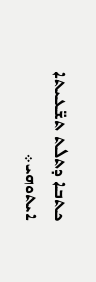ܟܬܒܐ ܕܬܠܬ ܬܫ̈ܥܝܬܐ ܐܝܬܘܗܝ܀